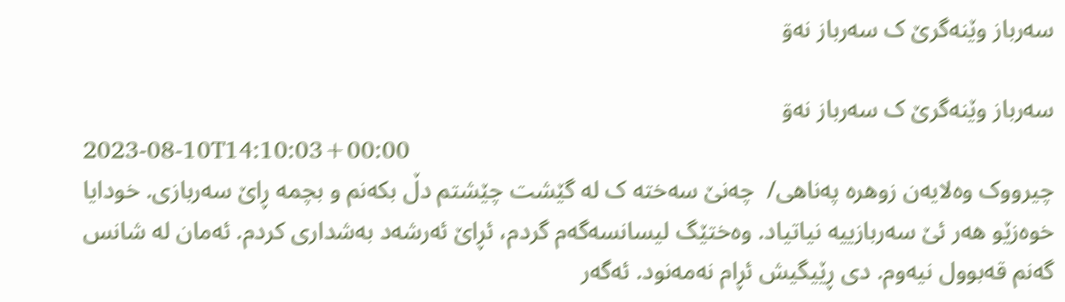سه‌رباز وێنه‌گرێ ک سه‌رباز نه‌ۊ

سه‌رباز وێنه‌گرێ ک سه‌رباز نه‌ۊ
2023-08-10T14:10:03+00:00
چیرووک وەلایەن زوهره‌ په‌ناهی/  چه‌نێ سه‌خته ک له گێشت چێشتم دڵ بکه‌نم و بچمه ڕاێ سه‌ر‌بازی. خودایا خوه‌زێو هه‌ر ئێ سه‌ربازییه نیاتیاد. وه‌ختێگ لیسانسه‌گه‌م گردم، ئڕاێ ئه‌ر‌شه‌د به‌شداری کردم. ئه‌مان له شانس گه‌نم قه‌بوول نیه‌وم. دی ڕێیگیش ئڕام نه‌مه‌نود. ئه‌گه‌ر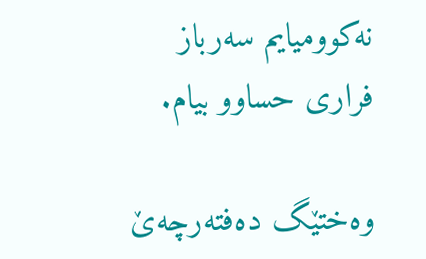نه‌کوومیایم سه‌رباز فراری حساوو بیام.

وه‌ختێگ ده‌فته‌رچه‌ێ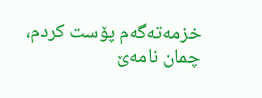خزمه‌ته‌گه‌م پۆست کردم، چمان نامه‌ێ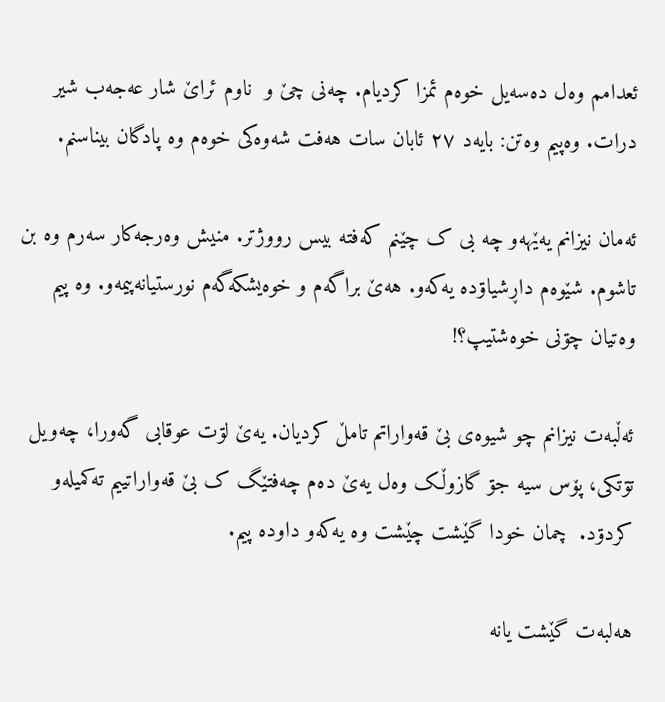ئعدامم وه‌ل ده‌سه‌یل خوه‌م ئمزا کردیام. چه‌نی چێ ‌و  ناوم ئراێ شار عه‌جه‌ب شیر درات. وه‌پیم وه‌تن: بایه‌د ۲۷ ئابان سات هه‌فت شه‌وه‌کی خوه‌م وه پادگان بیناسنم.

ئه‌مان نیزانم یه‌ێهه‌و چه بی ک چێنم که‌فته بیس رووژ‌تر. منیش وه‌رجه‌کار سه‌رم وه بن تاشوم. شێوه‌م داڕشیاۊده یه‌که‌و. هه‌ێ برا‌گه‌م و خوه‌یشکه‌گه‌م نورستیانه‌پیمه‌و. وه ‌پیم وه‌تیان چۊنی خوه‌شتیپ؟!

ئه‌ڵبه‌ت نیزانم چو شیوه‌ی بێ قه‌واراتم تامڵ کردیان. یه‌ێ لۊت عوقابی گه‌ورا، چه‌ویل تۊتکی، پۆس سیه جۊ گازوڵک وه‌ل یه‌ێ ده‌م چه‌فتێگ ک بێ قه‌واراتییم ته‌کمیله‌و کردۊد.  چمان خودا گێشت چێشت وه‌ یه‌که‌و داوده پیم.

هه‌لبه‌ت گێشت یانه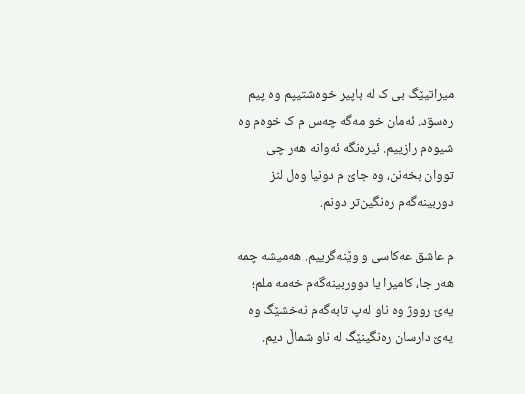میراتیێگ بی ک له باپیر خوه‌شتیپم وه ‌پیم ره‌سۊد. ئه‌مان خو مه‌گه چه‌س م ک خوه‌م وه شیوه‌م رازییم. ئیره‌نگه ئه‌وانه هه‌ر چی تووان بخه‌نن، وه جاێ م دونیا وه‌ل لنز دوربینه‌گه‌م ره‌نگین‌تر دونم.

م عاشق عه‌کاسی و وێنه‌گرییم. هه‌میشه چمه هه‌ر جا، کامیرا یا دووربینه‌گه‌م خه‌مه‌ ملم؛ یه‌ێ رووژ وه ناو له‌پ تابه‌گه‌م نه‌خشێگ وه یه‌ێ دارسان ره‌نگینێگ له ناو شماڵ دیم.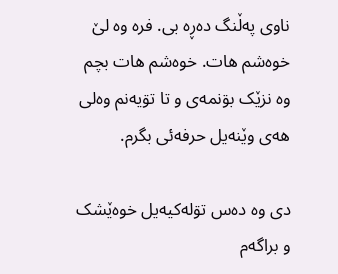ناوی په‌ڵنگ ده‌ڕه بی. فره وه‌ لێ خوه‌شم هات. خوه‌شم هات بچم وه نزێک بۊنمه‌ی و تا تۊیه‌نم وه‌لی هه‌ی وێنه‌یل حرفه‌ئی بگرم.

دی وه ده‌س تۊله‌کیه‌یل خوه‌ێشک و براگه‌م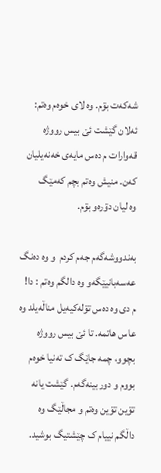شه‌که‌ت بۊم. وه لای خوه‌م وه‌تم: ئه‌لان گێشت ئێ بیس رووژه قه‌وارات م ده‌س مایه‌ی خه‌نه‌یلیان که‌ن. منیش وه‌تم بچم که‌مێگ وه ‌لیان دۊره‌و بۊم.

به‌ندووشه‌گه‌م جه‌م کردم  و وه ده‌نگ عه‌سه‌بانیێگه‌و وه دالگم وه‌تم : دا! م دی وه ده‌س تۊله‌کیه‌یل مناڵه‌یلد وه عاس هاتمه. تا ئێ بیس رووژه بچوو، چمه جاێگ ک ته‌نیا خوه‌م بووم و دوربینه‌گه‌م. گێشت یانه تۊین تۊین وه‌تم و مجاڵێگ وه داڵگم نییام ک چێشتیگ بوشید.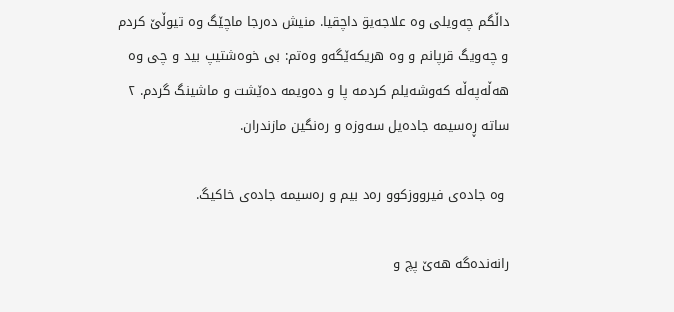داڵگم چه‌ویلی وه علاجەیۊ داچقیا. منیش ده‌رجا ماچێگ وه تیوڵێ کردم و چه‌ویگ قرپانم و وه هریکه‌ێگه‌و وه‌تم: بی خوه‌شتیپ بید و چی وه هه‌ڵه‌‌په‌ڵه که‌وشه‌یلم کردمه پا و ده‌ویمه ده‌ێشت و ماشینگ گردم. ۲ ساته ڕه‌سیمه جاده‌یل سه‌وزه و ره‌نگین مازندران.

 وه جاده‌ی فیرووزکوو ره‌د بیم و ره‌سیمه جاده‌ی خاکیگ.

رانه‌نده‌گه هه‌ێ پچ و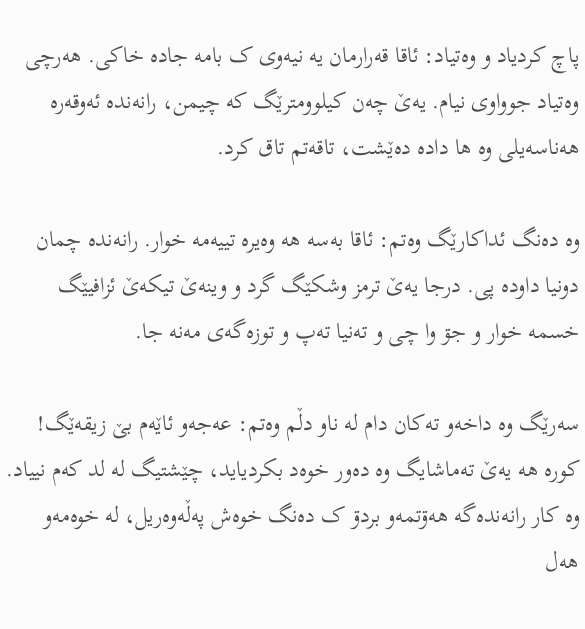پاچ کردیاد و وه‌تیاد: ئاقا قه‌رارمان یه نیه‌وی ک بامه جاده خاکی. هه‌رچی وه‌تیاد جوواوی نیام. یه‌ێ چه‌ن کیلوومترێگ که چیمن، رانه‌نده ئه‌وقه‌ره هه‌ناسه‌یلی وه ها داده ده‌ێشت، تاقه‌تم تاق کرد.

وه ده‌نگ ئداکارێگ وه‌تم: ئاقا به‌سه هه وه‌یره تییه‌مه خوار. رانه‌نده چمان دونیا داوده پی. درجا یه‌ێ ترمز وشکێگ گرد و وینه‌ێ تیکه‌ێ ئزافیێگ خسمه خوار و جۊ وا چی و ته‌نیا ته‌پ و توزه‌گه‌ی مه‌نه جا.

سه‌رێگ وه داخه‌و ته‌کان دام له ناو دڵم وه‌تم: عه‌جه‌و ئاێه‌م بێ زیقه‌ێگ!  کوره هه یه‌ێ ته‌ماشایگ وه ده‌ور خوه‌د بکردیاید، چێشتیگ له‌ لد که‌م نییاد. وه کار رانه‌نده‌گه هه‌ۊتمه‌و بردۊ ک ده‌نگ خوه‌ش په‌ڵه‌وه‌ریل، له خوه‌مه‌و هه‌ل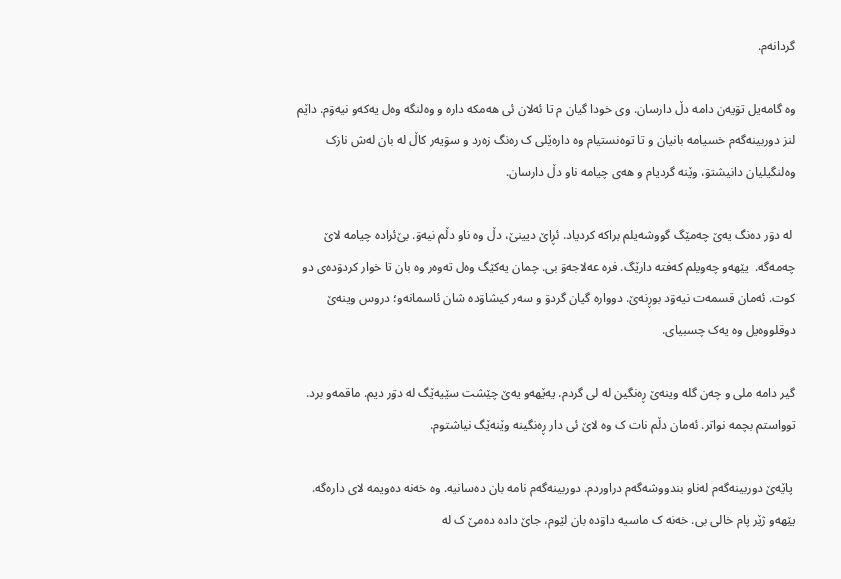گردانه‌م.

وه‌ گامه‌یل تۊیه‌ن دامه دڵ دارسان. وی خودا گیان م تا ئه‌لان ئی هه‌مکه داره و وه‌لنگه وه‌ل یه‌که‌و نیه‌ۊم. داێم لنز دوربینه‌گه‌م خسیامه بانیان و تا توه‌نستیام وه داره‌ێلی ک ره‌نگ زه‌رد و سۊیه‌ر کاڵ له بان له‌ش نازک وه‌لنگیلیان دانیشتۊ، وێنه‌ گردیام و هه‌ی چیامه ناو دڵ دارسان.

 له دۊر ده‌نگ یه‌ێ چه‌مێگ گووشه‌یلم براکه کردیاد. ئڕاێ دیینێ، دڵ وه ناو دڵم نیه‌ۊ. بێ‌ئراده چیامه لاێ چه‌مه‌گه.  یێهه‌و چه‌ویلم که‌فته دارێگ. فره عه‌لاجه‌ۊ بی. چمان یه‌کێگ وه‌ل ته‌وه‌ر وه بان تا خوار کردۊده‌ی دو کوت. ئه‌مان قسمه‌ت نیه‌ۊد بوڕنه‌ێ. دوواره گیان گردۊ و سه‌ر کیشاۊده شان ئاسمانه‌و؛ دروس وینه‌ێ دوقلووه‌یل وه یه‌ک چسبیای.

گیر دامه ملی و چه‌ن گله وینه‌ێ ڕه‌نگین له‌ لی گردم. یه‌ێهه‌و یه‌ێ چێشت سێیه‌ێگ له دۊر دیم. ماقمه‌و برد. توواستم بچمه نواتر. ئه‌مان دڵم نات ک وه‌ لاێ ئی دار ڕه‌نگینه وێنه‌ێگ نیاشتوم.

 پاێه‌ێ دوربینه‌گه‌م له‌ناو بندووشه‌گه‌م دراوردم. دوربینه‌گه‌م نامه بان ده‌سانیه. و‌ه خه‌نه ده‌ویمه لای داره‌گه.  یێهه‌و ژێر پام خالی بی. خه‌نه ک ماسیه داۊده‌ بان لێوم، جاێ داده ده‌مێ ک له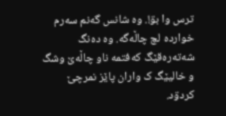ترس وا بۊ!. وه شانس گه‌نم سه‌رم خوارده لچ چاڵه‌گه. وه‌ ده‌نگ شه‌ته‌ره‌قێگ که‌فتمه ناو چاڵه‌ێ وشگ و خالیێگ ک واران پاێز نمرچێ کردۊد.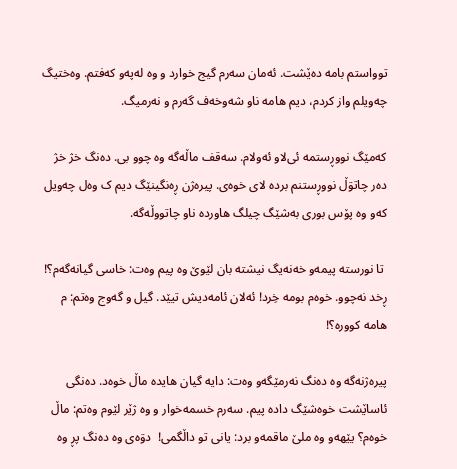توواستم بامه ده‌ێشت. ئه‌مان سه‌رم گیج خوارد و وه له‌په‌و که‌فتم. وه‌ختیگ چه‌ویلم واز کردم، دیم هامه ناو شه‌وخه‌ف گه‌رم و نه‌رمیگ.

که‌مێگ نووڕستمه ئی‌لاو ئه‌ولام. سه‌قف ماڵه‌گه وه چوو بی. ده‌نگ خژ خژ ده‌ر چاتۊڵ نووڕستنم برده لای خوه‌ی. پیره‌ژن ڕه‌نگینێگ دیم ک وه‌ل چه‌ویل که‌و و‌ه پۆس بوری به‌شێگ چیلگ هاورده ناو چاتووڵه‌گه.

 تا نورسته پیمه‌و خه‌نه‌یگ نیشته بان لێوێ وه پیم وه‌ت: خاسی گیانه‌گه‌م؟!  ڕخد نه‌چوو. خوه‌م بومه خِرد! ئه‌لان ئامه‌دیش تیێد. گیل و گه‌وج وه‌تم: م هامه کووره؟!

پیره‌ژنه‌گه وه ده‌نگ نه‌رمێگه‌و وه‌ت: دایه گیان هایده ماڵ خوه‌د. ده‌نگی ئاساێشت خوه‌شێگ داده پیم. سه‌رم خسمه‌خوار و وه‌ ژێر لێوم وه‌تم: ماڵ خوه‌م؟ یێهه‌و وه ملێ ماقمه‌و برد: یانی تو داڵگمی!  دۊه‌ی وه ده‌نگ پڕ وه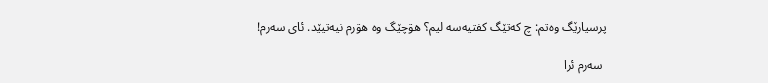پرسیارێگ وه‌تم: چ که‌تێگ کفتیه‌سه لیم؟ هۊچێگ وه هۊرم نیه‌تیێد. ئای سه‌رم!

 سه‌رم ئرا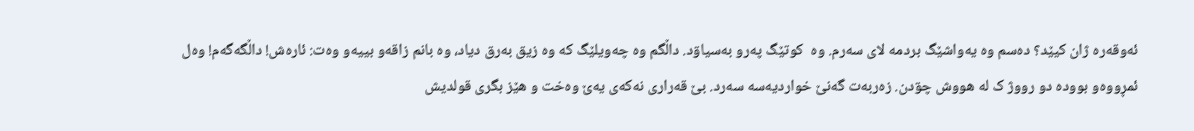ئه‌وقه‌ره ژان کیێد؟ ده‌سم وه یه‌واشێگ بردمه لای سه‌رم. وه  کوتێگ په‌رو به‌سیاۊد. داڵگم وه چه‌ویلێگ که وه‌ زیق به‌رق دیاد، وه بانم زاقه‌و بییه‌و وه‌ت: ئاره‌ش! داڵگه‌گه‌م! وه‌ل ئمڕووه‌و بووده دو رووژ ک له هووش چۊدن. زه‌ربه‌ت گه‌نێ خواردیه‌سه سه‌رد. بێ قه‌راری نه‌که‌ی یه‌ێ وه‌خت و هێز بگری قولدیش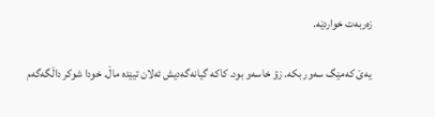زه‌ربه‌ت خواردێه.

 یه‌ێ که‌مێگ سه‌ور بکه. زۊ خاسه‌و بود. کاکه‌ گیانه‌گه‌دیش ئه‌لان تیێده ماڵ. خودا شوکر داڵگه‌گه‌م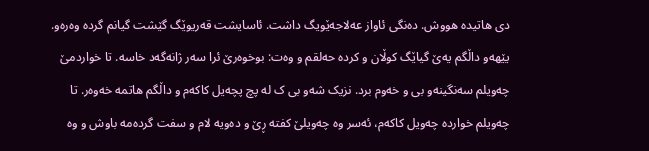دی هاتیده هووش. ده‌نگی ئاواز عەلاجه‌ێویگ داشت. ئاسایشت قه‌ریوێگ گێشت گیانم گرده وه‌ره‌و.  یێهه‌و داڵگم یه‌ێ گیاێگ کوڵان و کرده حەلقم و وه‌ت: بوخوه‌رێ ئرا سه‌ر ژانه‌گه‌د خاسه. تا خواردمێ چه‌ویلم سه‌نگینه‌و بی و خه‌وم برد. نزیک شه‌و بی ک له پچ پچه‌یل کاکه‌م و داڵگم هاتمه خه‌وه‌ر. تا چه‌ویلم خوارده چه‌ویل کاکه‌م، ئه‌سر وه چه‌ویلێ کفته‌ ڕێ و ده‌ویه لام و سفت گردەمه باوش و وه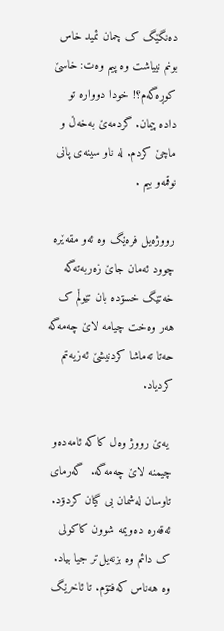ده‌نگێگ ک چمان ئمید خاس بونم نییاشت وه ‌پیم وه‌ت: خاسێ کوڕه‌گه‌م؟! خودا دوواره تو داده پیمان. گردمه‌ێ به‌خه‌ڵ و ماچێ کردم. له ناو سینه‌ی پانی نوقمه‌و بیم .

رووژه‌یل فره‌ێگ وه ئه‌و مقه‌ێره چوود ئه‌مان جاێ زه‌ربه‌ته‌گه خه‌تێگ خسۊده بان تێوڵم ک هه‌ر وه‌خت چیامه لاێ چه‌مه‌گه حه‌تا ته‌ماشا کردنیشێ ئه‌زیه‌تم کردیاد.

 یه‌‌ێ رووژ وه‌ل کاکه ئامه‌ده‌و چیمنه لاێ چه‌مه‌گه.  گه‌رمای تاوسان له‌شمان بی گیان کردۊد. ئه‌قه‌ره ده‌ویمه شوون کاکولی ک دائم وه بزنه‌یل‌تر جیا بیاد. وه هه‌ناس که‌فتۊم. تا ئاخرێگ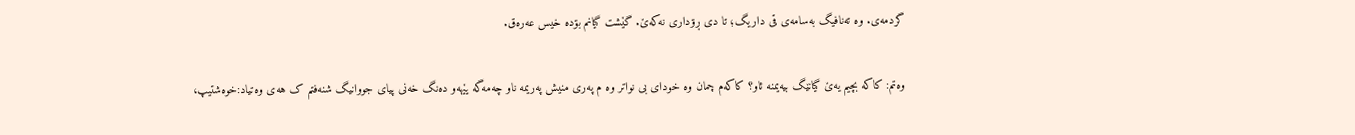گردمه‌ی. وه ته‌نافیگ به‌سامه‌ی قی داریگ؛ تا دی ڕۊداری نه‌که‌ێ. گێشت گیانم بۊده خیس عه‌ره‌ق.

وه‌تم: کاکه‌ بچیم یه‌ێ گیانێگ بیه‌یمنه ئاو؟ کاکه‌م چمان وه خودای بی نواتر وه م په‌ری منیش په‌ریمه ناو چه‌مه‌گه یێهه‌و ده‌نگ خه‌نی پیای جووانیگ شنه‌فتم ک هه‌ی وه‌تیاد:خوه‌شتیپ،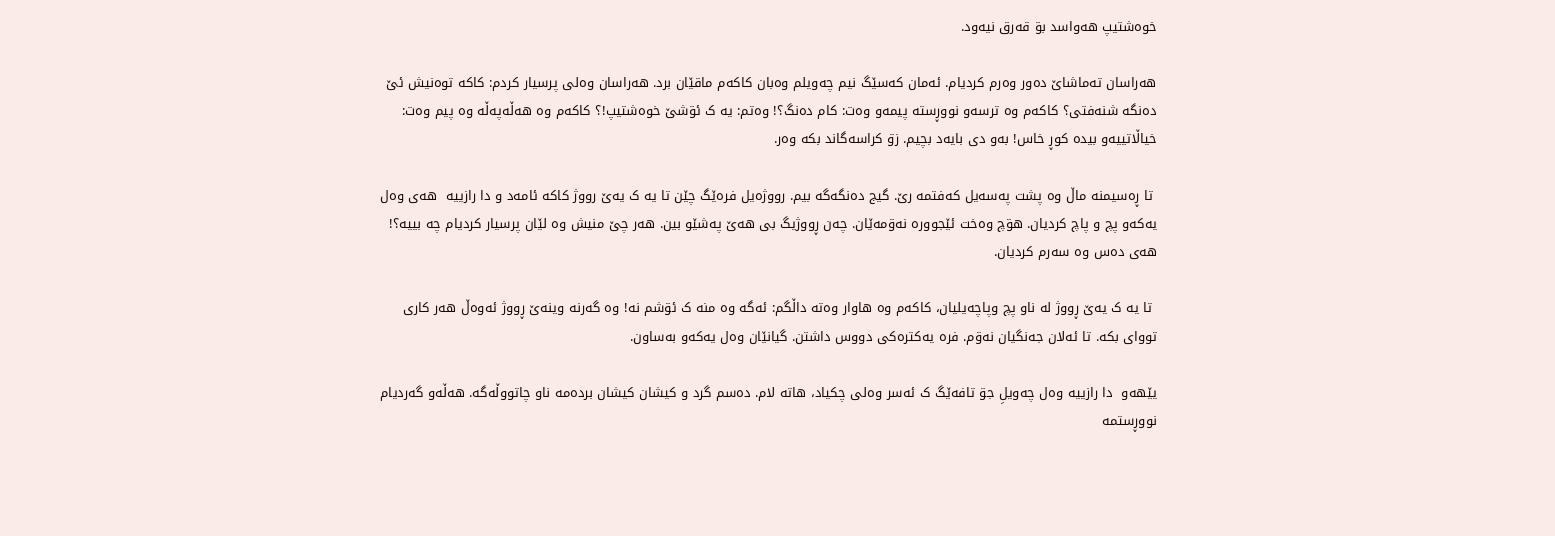خوه‌شتیپ هه‌واسد بۊ قه‌رق نیه‌ود.

هه‌راسان ته‌ماشاێ ده‌ور وه‌رم کردیام. ئه‌مان که‌سێگ نیم چه‌ویلم وه‌بان کاکه‌م ماقێان برد. هه‌راسان وه‌لی پرسیار کردم: کاکه توەنیش ئێ ده‌نگه شنه‌فتی؟ کاکه‌م وه ترسه‌و نووڕسته پیمه‌و وه‌ت: کام ده‌نگ؟! وه‌تم: یه‌ ک ئۊشێ خوه‌شتیپ!؟ کاکه‌م وه هه‌ڵه‌‌په‌ڵه وه‌ پیم وه‌ت: خیاڵاتییه‌و بیده کوڕ خاس! به‌و دی بایه‌د بچیم. زۊ کراسه‌گاند بکه وه‌ر.

 تا ڕه‌سیمنه ماڵ وە پشت په‌سه‌یل که‌فتمه‌ رێ. گیج ده‌نگه‌گه بیم. رووژه‌یل فره‌ێگ چێن تا یه ک یه‌ێ رووژ کاکه ئامه‌د و دا رازییه  هه‌ی وه‌ل یه‌که‌و پچ و پاچ کردیان. هۊچ وه‌خت ئێجووره نه‌ۊمه‌ێان. چه‌ن ڕووژیگ بی هه‌ێ په‌شێو بین. هه‌ر چێ منیش وه ‌لێان پرسیار کردیام چه بییه؟! هه‌ی ده‌س وه سه‌رم کردیان.

 تا یه ک یه‌ێ ڕووژ له ناو پچ وپاچه‌یلیان، کاکه‌م وه هاوار وه‌ته داڵگم: ئه‌گه وه منه ک ئۊشم نه! وه‌ گه‌رنه وینه‌ێ ڕووژ ئه‌وه‌ڵ هه‌ر کاری تووای بکه. تا ئه‌لان جه‌نگیان نه‌ۊم. فره یه‌کتره‌کی دووس داشتن. گیانێان وه‌ل یه‌که‌و به‌ساون.

یێهه‌و  دا رازییه وه‌ل چه‌ویلِ جۊ تافه‌ێگ ک ئه‌سر وه‌لی چکیاد، هاته لام. ده‌سم گرد و کیشان کیشان برده‌مه ناو چاتووڵه‌گه. هه‌ڵه‌و گه‌ردیام نووڕستمه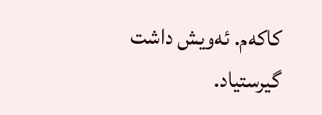کاکه‌م. ئه‌ویش داشت گیرستیاد.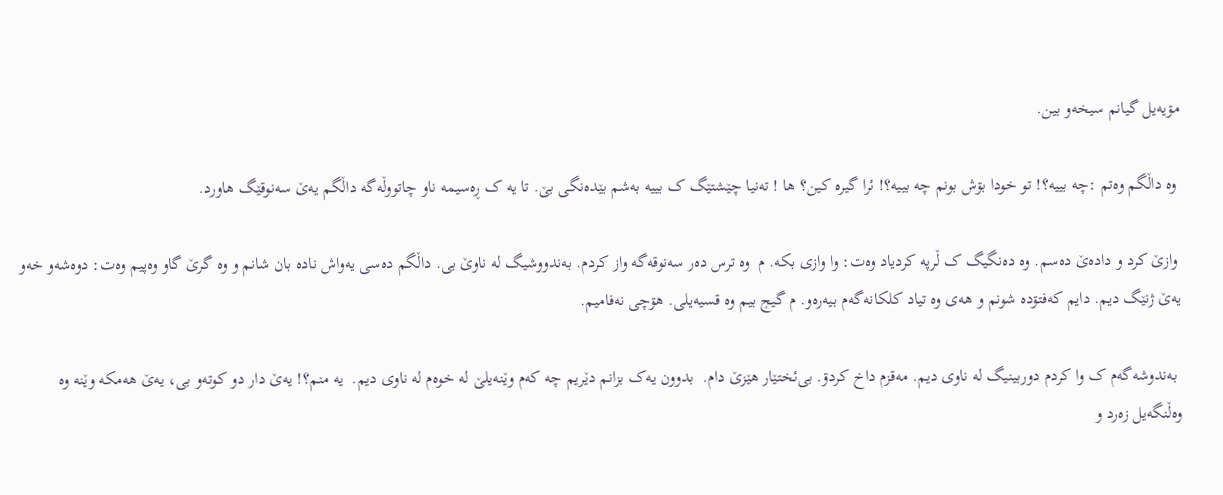مۊیه‌یل گیانم سیخه‌و بین.

 وه داڵگم وه‌تم :چه ‌بییه؟! تو خودا بۊش بونم چه بییه؟! ئرا گیره کین؟ ها ! تەنیا چێشتێگ ک بییه بەشم بێده‌نگی بێ. تا یه ک ڕه‌سیمه ناو چاتووڵه‌گه داڵگم یه‌ێ سه‌نوقێگ هاورد.

 وازێ کرد و داده‌ێ ده‌سم. وه ده‌نگیگ ک ڵرپه‌ کردیاد وه‌ت: وا وازی بکه. م  وه ترس ده‌ر سه‌نوقه‌گه واز کردم. به‌ندووشیگ له ناوێ بی. داڵگم ده‌سی یه‌واش ناده بان شانم و وه گرێ گاو وه‌پیم وه‌ت: دوه‌شه‌و خه‌و یه‌ێ ژنێگ دیم. دایم که‌فتۊده شونم و هه‌ی وه تیاد کلکانه‌گه‌م بیه‌ره‌و. م گیج بیم وه قسیه‌یلی. هۊچی نه‌فا‌میم.

 به‌ندوشه‌گه‌م ک وا کردم دوربینیگ له ناوی دیم. مه‌قزم داخ کردۊ. بی‌ئختێار هێزێ دام.  بدوون یه‌ک بزانم دێریم چه که‌م وێنه‌یلێ له خوه‌م له ناوی دیم.  یه منم؟! یه‌ێ دار دو کوته‌و بی، یه‌ێ هه‌مکه وێنه‌ وه وه‌ڵنگه‌یل زه‌رد و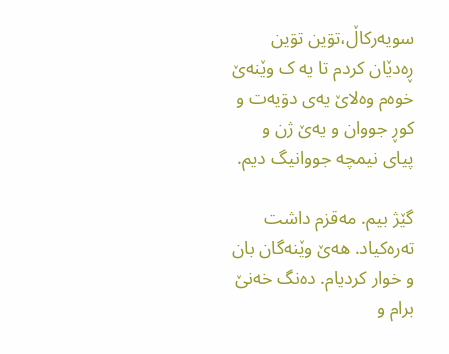سویه‌رکاڵ،تۊین تۊین ڕه‌دێان کردم تا یه ک وێنه‌ێ خوه‌م وه‌لاێ یه‌ی دۊیه‌ت و کوڕ جووان و یه‌ێ ژن و پیای نیمچه جووانیگ دیم.

گێژ بیم. مه‌قزم داشت ته‌ره‌کیاد. هه‌ێ وێنه‌گان بان و خوار کردیام. ده‌نگ خه‌نێ برام و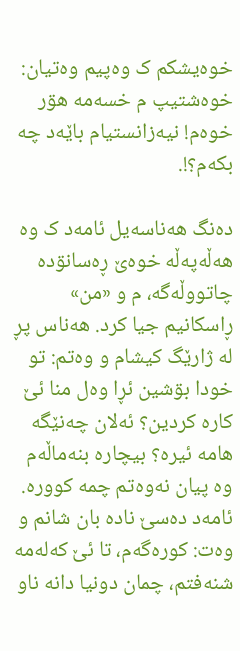خوەیشکم ک وه‌پیم وه‌تیان: خوه‌شتیپ م خسه‌مه‌ هۊر خوه‌م! نیه‌زانستیام باێه‌د چه بکه‌م؟!.

ده‌نگ هه‌ناسه‌یل ئامه‌د ک وه هه‌ڵه‌په‌ڵه خوه‌ێ ڕه‌سانۊده چاتووڵه‌گه، م و «من» ڕاسکانیم جیا کرد. هه‌ناس پڕ له ژارێگ کیشام و وه‌تم: تو خودا بۊشین ئڕا وه‌ل منا ئێ کاره کردین؟ ئه‌لان چه‌نێگه هامه ئیره؟ بیچاره بنه‌ماڵه‌م وه پیان نه‌وه‌تم چمه کووره. ئامه‌د ده‌سێ ناده بان شانم و وه‌ت: کوره‌گه‌م، تا ئێ که‌له‌مه شنه‌فتم، چمان دونیا دانه ناو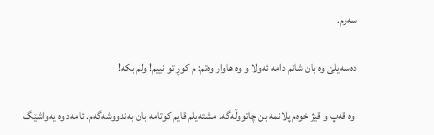سه‌رم.

ده‌سه‌یلێ وه بان شانم دامه ئه‌ولا و وه‌ هاوار وه‌تم: م کوڕ تو نییم! ولم بکه!

 وه قه‌پ و قیژ خوه‌م پلانمه بن چاتووڵه‌گه. مشته‌یلم قایم کوتامە بان به‌ندووشه‌گه‌م. ئامه‌د وه یه‌واشێگ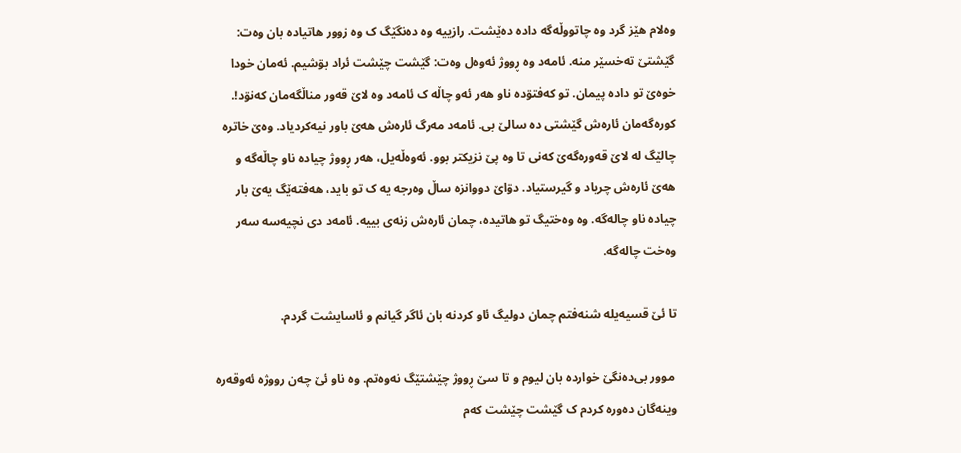وه‌لام هێز گرد و‌ه چاتووڵه‌گه داده ده‌ێشت. رازییه وه ده‌نگێگ ک وه‌ زوور هاتیاده بان وه‌ت: گێشتێ ته‌خسێر منه. ئامه‌د وه ڕووژ ئه‌وه‌ل وه‌ت: گێشت چێشت ئراد بۊشیم. ئه‌مان خودا خوه‌ێ تو داده پیمان. تو که‌فتۊده ناو هه‌ر ئه‌و چاڵه ک ئامه‌د وه لاێ قه‌ور مناڵگه‌مان که‌نۊد!. کوره‌گه‌مان ئاره‌ش گێشتی ده سالێ بی. ئامه‌د مه‌رگ ئاره‌ش هه‌ێ باور نیه‌کردیاد. وه‌ێ خاتره چالێگ له لاێ قه‌وره‌گه‌ێ که‌نی تا وه پێ نزیکتر بوو. ئه‌وه‌ڵه‌یل، هه‌ر ڕووژ چیاده ناو چاڵه‌گه و هه‌ێ ئاره‌ش چریاد و گیرستیاد. دۊاێ دووانزه ساڵ وه‌رجه یه ک تو باید، هه‌فته‌ێگ یه‌ێ بار چیاده ناو چاله‌گه. وه وه‌ختیگ تو هاتیده، چمان ئاره‌ش زنه‌ی بییه. ئامه‌د دی نچیه‌سه سه‌ر وه‌خت چاله‌گه.

تا ئێ قسیه‌یله شنه‌فتم چمان دولیگ ئاو کردنه بان ئاگر گیانم و ئاسایشت گردم.

 موور بی‌ده‌نگێ خوارده بان لیوم و تا سێ ڕووژ چێشتێگ نه‌وه‌تم. وه ناو ئێ چه‌ن رووژه ئه‌وقه‌ره وینه‌گان ده‌وره کردم ک گێشت چێشت که‌م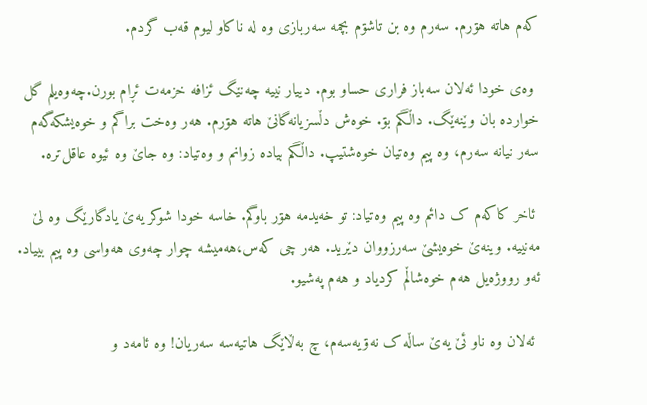که‌م هاته هۊرم. سه‌رم وه بن تاشۊم بچمه سه‌ربازی وه‌ له‌ ناکاو لیوم قه‌ب گردم.

 وه‌ی خودا ئه‌لان سه‌باز فراری حساو بوم. دییار نییه چه‌نێگ ئزافه خزمه‌ت ئڕام بورن.چه‌وه‌یلم گل خوارده بان وێنه‌ێگ. داڵگم بۊ. خوه‌ش دڵسزیانه‌گانێ هاته هۊرم. هه‌ر وه‌خت براگم و خوەیشکه‌گه‌م سه‌ر نیانه سه‌رم، وه پیم وه‌تیان خوه‌شتیپ. داڵگم بیاده زوانم و وه‌تیاد: وه جاێ وه ئیوه عاقل‌تره.

 ئاخر کاکه‌م ک دائم وه ‌پیم وه‌تیاد: تو خه‌یدمه هۊر باوگم. خاسه خودا شوکر یه‌ێ یادگارێگ وه‌ لێ مه‌نییه. وینه‌ێ خوه‌یشێ سه‌رزووان دێرید. هه‌ر چی که‌س،هه‌میشه چوار چه‌وی هه‌واسی وه ‌پیم بییاد. ئه‌و رووژه‌یل هه‌م خوه‌شاڵم کردیاد و هه‌م په‌شیو.

 ئه‌لان وه ناو ئێ یه‌ێ ساڵه ک نه‌ۊیه‌سه‌م، چ به‌ڵاێگ هاتیه‌سه سه‌ریان! وه ئامه‌د و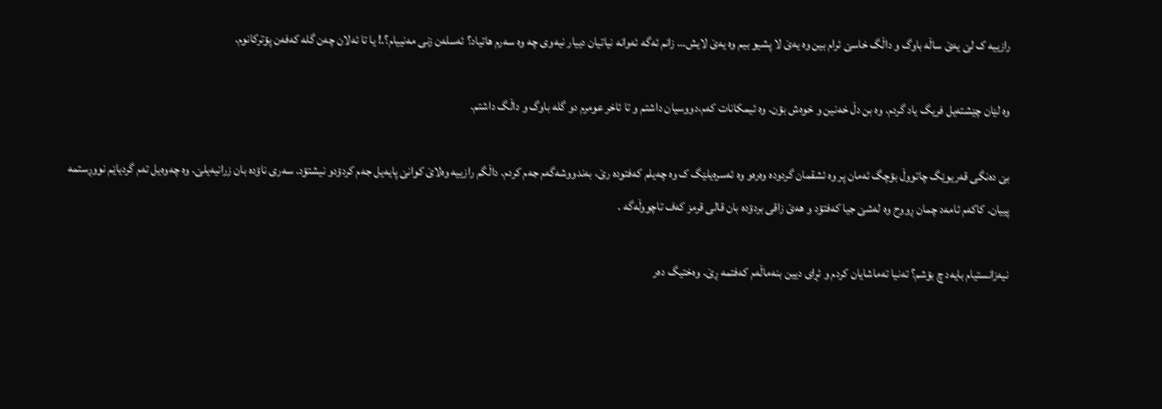رازییه ک لێ یه‌ێ ساڵه باوگ و داڵگ خاسێ ئرام بین وه یه‌ێ لا پشیو بیم وه یه‌ێ لایش… زانم ئه‌گه ئه‌وانه نیاتیان دییار نیه‌وی چه وه‌ سه‌رم هاتیاد؟ ئه‌سله‌ن زنی مه‌نییام؟.! یا تا ئه‌لان چه‌ن گله که‌فه‌ن پۊترکانوم.

وه ‌لێان چێشته‌یل فریگ یاد گردم. وه بن دڵ خه‌نین و خوه‌ش بۊن. وه ئیمکانات که‌م،دووسیان داشتم و تا ئاخر عومرم دو گله باوگ و داڵگ داشتم.

بێ ده‌نگی قه‌ریوێگ چاتووڵ بۊچگ ئه‌مان پر وه ئشقمان گردوده وه‌ره‌و وه ئه‌سره‌یلێگ ک وه چه‌یلم که‌فتوده رێ، به‌ندووشه‌گه‌م جه‌م کردم. داڵگم رازییه وه‌لاێ کوانێ پایه‌یل جه‌م کردۊدو نیشتۊد. سه‌ری ناۊده بان زرانیه‌یلێ. وه چه‌‌وه‌یل ته‌م گردیاێم نووڕستمه پییان. کاکه‌م ئامه‌د چمان ڕووح وه له‌شێ جیا که‌فتۊد و هه‌ێ زاقی بردۊده بان قالی قرمز که‌ف تاچووڵه‌گه .

نیه‌زانستیام بایه‌د چ بۊشم؟ ته‌نیا ته‌ماشایان کردم و ئڕای دیین بنه‌ماڵه‌م که‌فتمه ڕێ. وه‌ختیگ ده‌ر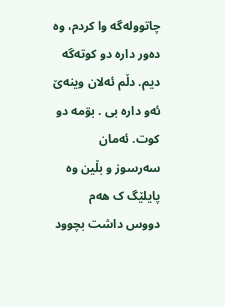چاتووله‌گه وا کردم، وه ده‌ور داره دو کوته‌گه دیم. دڵم ئه‌لان وینه‌ێ ئه‌و داره بی . بۊمه دو کوت. ئه‌مان سه‌ر‌سوز و بڵین وه پایلێگ ک هه‌م دووس داشت بچوود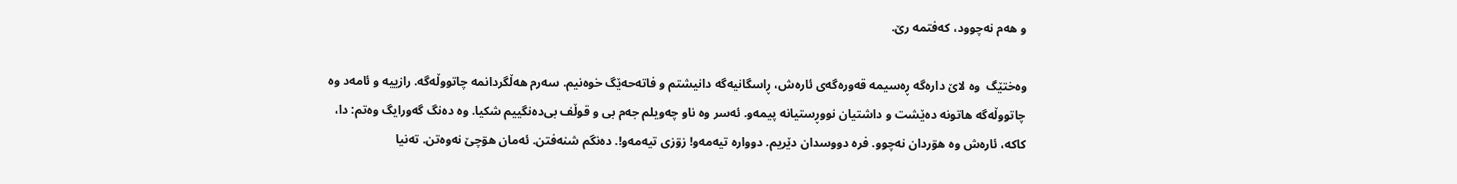و هه‌م نه‌چوود، که‌فتمه رێ.

وه‌ختێگ  وه لاێ داره‌گه ڕه‌سیمه قه‌وره‌گه‌ی ئاره‌ش، ڕاسگانیه‌گه دانیشتم و فاته‌حه‌ێگ خوه‌نیم. سه‌رم هه‌ڵگردانمه چاتووڵه‌گه. رازییه و ئامه‌د وه چاتووڵه‌گه هاتونه ده‌ێشت و داشتیان نووڕستیانه پیمه‌و. ئه‌سر وه ناو چه‌ویلم جه‌م بی و قوڵف بی‌ده‌نگییم شکیا. وه ده‌نگ گه‌ورایگ وه‌تم: دا، کاکه، ئاره‌ش وه هۊردان نه‌چوو. فره دووسدان دێریم. دوواره تیه‌مه‌و! زۊزی تیه‌مه‌و!. ده‌نگم شنه‌فتن. ئه‌مان هۊچێ نه‌وه‌تن. ته‌نیا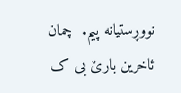نووڕستیانه پیم.  چمان ئاخرین بارێ بی ک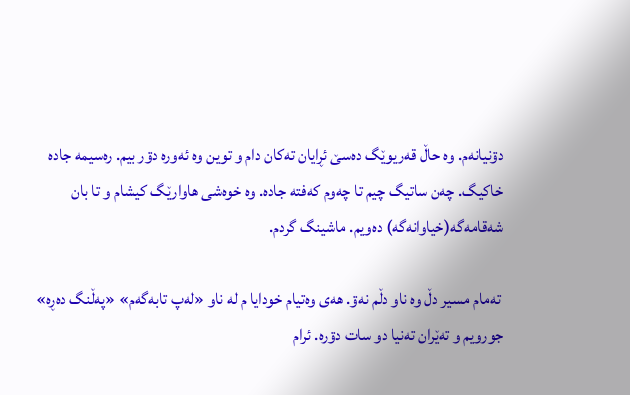دۊنیانه‌م. وه حاڵ قه‌ریوێگ ده‌سێ ئڕایان ته‌کان دام و توین وه ئه‌وره دۊر بیم. رەسیمه جاده خاکیگ. چه‌ن ساتیگ چیم تا چه‌وم که‌فته جاده. وه خوه‌شی هاوارێگ کیشام و تا بان شه‌قامه‌گه‌(خیاوانه‌گه) ده‌ویم. ماشینگ گردم.

 ته‌مام مسیر دڵ وه ناو دڵم نه‌ۊ. هه‌ی وه‌تیام خودایا م له ناو «له‌پ تابه‌گه‌م» «په‌ڵنگ ده‌ڕه» جورویم و ته‌ێران ته‌نیا دو سات دۊره. ئرام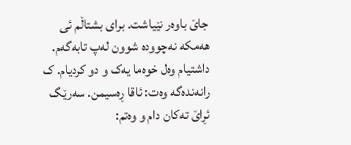جاێ باو‌ه‌ر نێیاشت. برای بشتاڵم ئی هه‌مکه نه‌چووده شوون له‌پ تابه‌گه‌م. داشتیام وه‌ل خوه‌ما یه‌ک و دو کردیام. ک رانه‌نده‌گه وه‌ت: ئاقا ڕه‌سیمن. سه‌رێگ ئڕاێ ته‌کان دام و وه‌تم: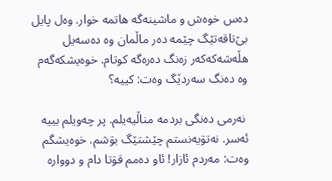ده‌س خوه‌ش و ماشینه‌گه هاتمه خوار. وه‌ل پایل بێ‌تاقه‌تێگ چێمه ده‌ر ماڵمان وه ده‌سه‌یل هڵه‌شه‌که‌که‌ر زه‌نگ ده‌ره‌گه کوتام. خوەیشکه‌گه‌م وه ده‌نگ سه‌ردێگ وه‌ت: کییه؟

 نه‌رمی ده‌نگی بردمه مناڵیه‌یلم. پر چه‌ویلم بییه ئه‌سر. نه‌تۊیه‌نستم چێشتێگ بۊشم. خوه‌یشگم وه‌ت: مه‌ردم ئازار! ئاو ده‌مم قۊتا دام و دوواره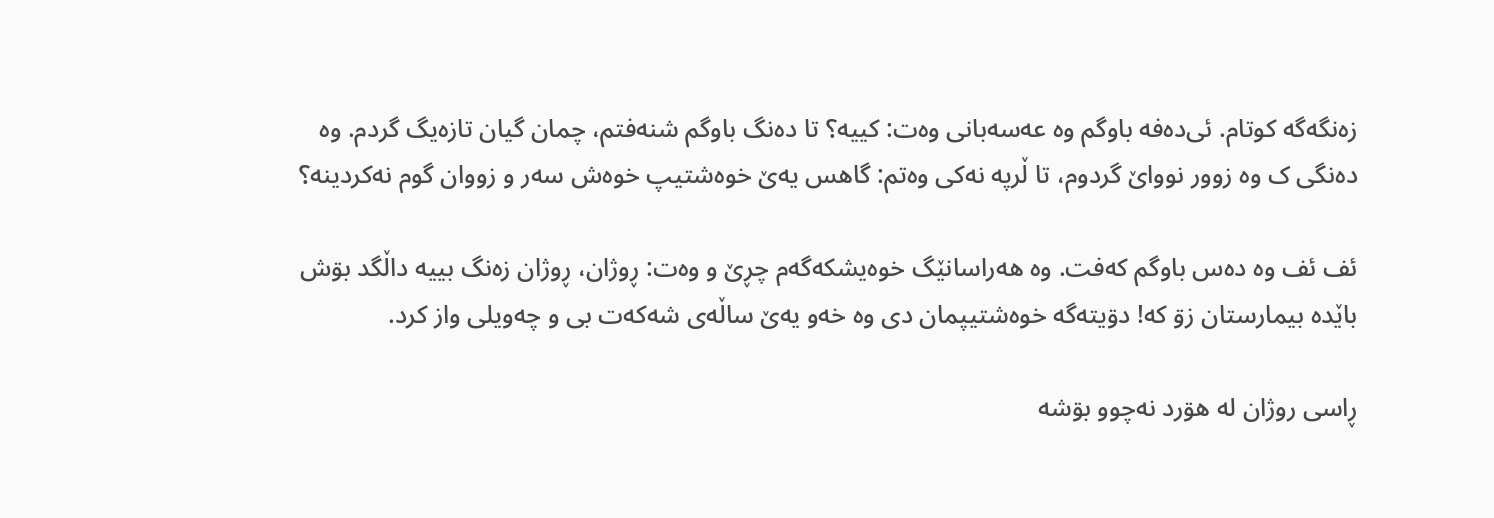زه‌نگه‌گه کوتام. ئی‌ده‌فه باوگم وه عه‌سەبانی وه‌ت: کییه؟ تا ده‌نگ باوگم شنه‌فتم، چمان گیان تازه‌یگ گردم. وه ده‌نگی ک وه زوور نوواێ گردوم، تا ڵرپه نه‌کی وه‌تم: گاهس یه‌ێ خوه‌شتیپ خوه‌ش سه‌ر و زووان گوم نه‌کردینه؟

ئف ئف وه ده‌س باوگم که‌فت. وه هه‌راسانێگ خوه‌یشکه‌گه‌م چڕێ و وه‌ت: ڕوژان، ڕوژان زه‌نگ بییه داڵگد بۊش باێده بیمارستان زۊ که! دۊیته‌گه خوه‌شتیپمان دی وه خه‌و یه‌ێ ساڵه‌ی شه‌که‌‌ت بی و چه‌ویلی واز کرد.

ڕاسی روژان له‌ هۊرد نه‌چوو بۊشه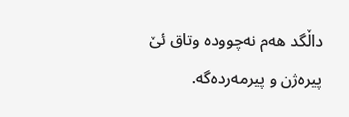داڵگد هه‌م نه‌چووده وتاق ئێ پیره‌ژن و پیرمه‌رده‌گه‌‌‌.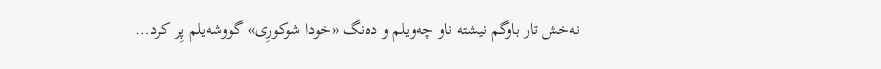نه‌خش تار باوگم نیشته ناو چه‌ویلم و ده‌نگ «خودا شوکورِی» گووشه‌یلم پِر کرد…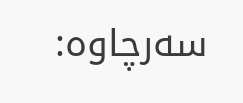سه‌رچاوه‌: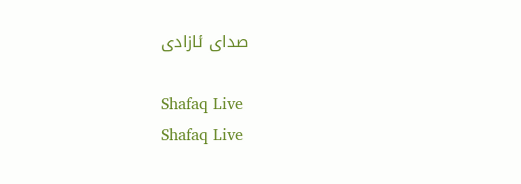صدای ئازادی

Shafaq Live
Shafaq Live